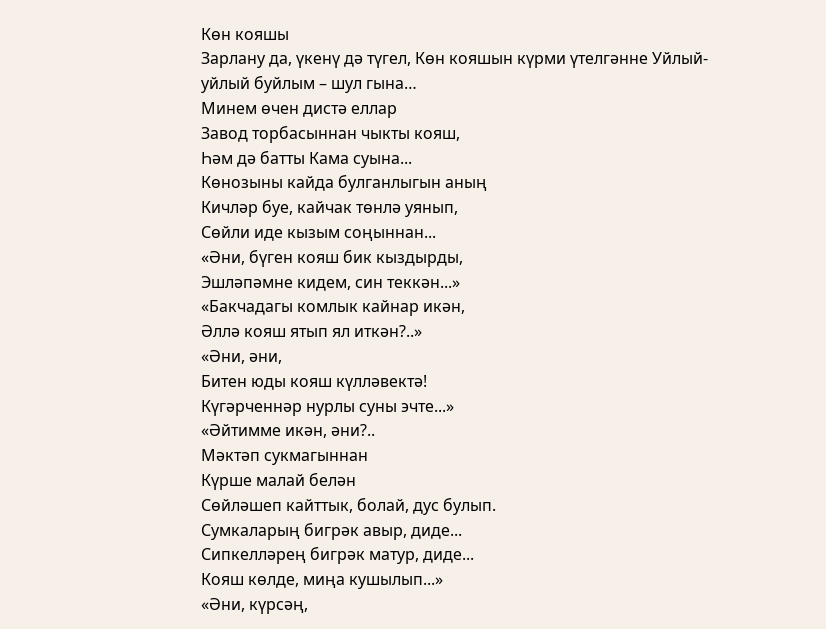Көн кояшы
Зарлану да, үкенү дә түгел, Көн кояшын күрми үтелгәнне Уйлый-уйлый буйлым – шул гына…
Минем өчен дистә еллар
Завод торбасыннан чыкты кояш,
Һәм дә батты Кама суына...
Көнозыны кайда булганлыгын аның
Кичләр буе, кайчак төнлә уянып,
Сөйли иде кызым соңыннан...
«Әни, бүген кояш бик кыздырды,
Эшләпәмне кидем, син теккән...»
«Бакчадагы комлык кайнар икән,
Әллә кояш ятып ял иткән?..»
«Әни, әни,
Битен юды кояш күлләвектә!
Күгәрченнәр нурлы суны эчте...»
«Әйтимме икән, әни?..
Мәктәп сукмагыннан
Күрше малай белән
Сөйләшеп кайттык, болай, дус булып.
Сумкаларың бигрәк авыр, диде...
Сипкелләрең бигрәк матур, диде...
Кояш көлде, миңа кушылып...»
«Әни, күрсәң,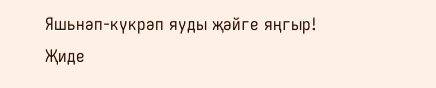Яшьнәп-күкрәп яуды җәйге яңгыр!
Җиде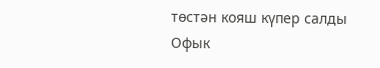төстән кояш күпер салды
Офык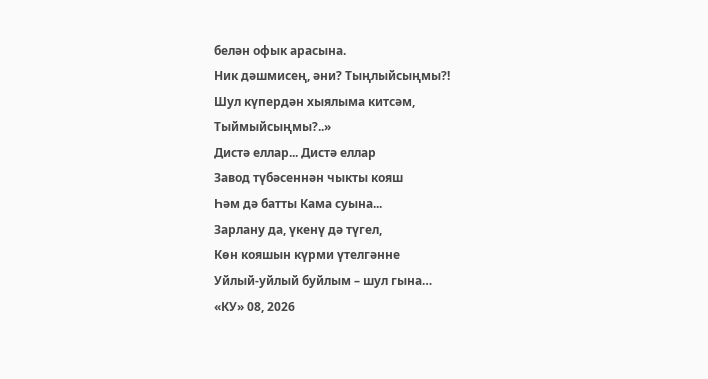белән офык арасына.
Ник дәшмисең, әни? Тыңлыйсыңмы?!
Шул күпердән хыялыма китсәм,
Тыймыйсыңмы?..»
Дистә еллар... Дистә еллар
Завод түбәсеннән чыкты кояш
Һәм дә батты Кама суына...
Зарлану да, үкенү дә түгел,
Көн кояшын күрми үтелгәнне
Уйлый-уйлый буйлым – шул гына…
«КУ» 08, 2026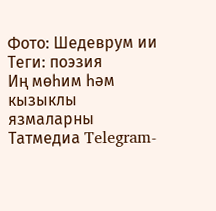Фото: Шедеврум ии
Теги: поэзия
Иң мөһим һәм кызыклы язмаларны Татмедиа Telegram-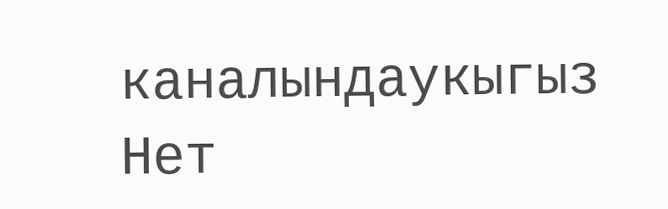каналындаукыгыз
Нет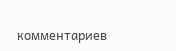комментариев